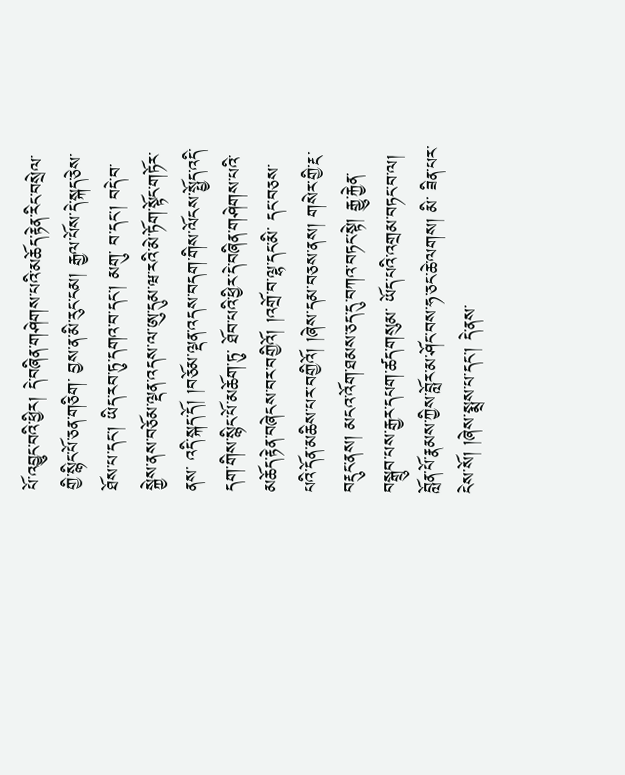པོ་འབྱུང་བའི་ཕྱིར། དེ་བཞིན་གཤེགས་པའི་མཆོད་རྟེན་རིང་བསྲེལ་གྱི་སྙིང་པོ་ཅན་གཅིག་ བྱས་ན་མི་རུང་ངམ། རྒྱལ་པོས་དེ་སྐད་ཅེས་ཐོས་པ་དང་། ཡིད་རབ་ཏུ་དགའ་བ་དང་། མགུ་ བ་དང་། བདེ་བ་སྐྱེས་ནས་བཅོམ་ལྡན་འདས་ལ་ཨུ་དུམ་ཝ་རའི་མེ་ཏོག་སྟོང་གཏོར་ནས་ འདི་སྐད་དོ། །བཅོམ་ལྡན་འདས་བདག་གིས་ལོངས་སྤྱོད་འདི་དག་གིས་སྙིང་པོ་མཆོག་ཏུ་ ཐོབ་པའི་ཕྱིར་དེ་བཞིན་གཤེགས་པའི་མཆོད་རྟེན་བཞེངས་བར་བགྱིའོ། །འགྲོ་བ་ལྷ་དང་མི་ དང་བཅས་པའི་དོན་མཆིས་པར་བགྱིའོ། །ཞེས་དམ་བཅས་ནས། གསེར་གྱི་རྔ་བརྡུང་ནས། མངའ་འོག་ཐམས་ཅད་དུ་བཀའ་བཏང་སྟེ། རྒྱུ་རྐྱེན་བསྒྲུབ་པས་རྒྱར་དཔག་ཚད་གསུམ་ ཡོད་པའི་འགྲམ་བཏང་བ་ལ། བློན་པོ་རྣམས་ཀྱིས་བློར་མ་ཤོང་བས་ཧ་ཅང་ཆེ་ལགས། མི་ ཟིན་པར་ངེས་སོ། །ཞེས་སྨྲས་པ་དང་། དེ་ནས་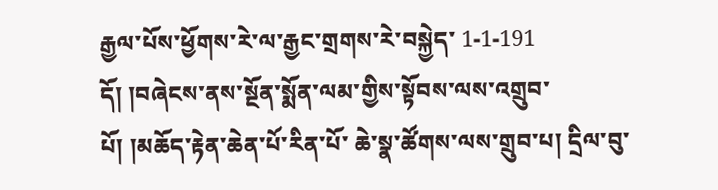རྒྱལ་པོས་ཕྱོགས་རེ་ལ་རྒྱང་གྲགས་རེ་བསྐྱེད་ 1-1-191 དོ། །བཞེངས་ནས་སྔོན་སྨོན་ལམ་གྱིས་སྟོབས་ལས་འགྲུབ་པོ། །མཆོད་རྟེན་ཆེན་པོ་རིན་པོ་ ཆེ་སྣ་ཚོགས་ལས་གྲུབ་པ། དྲིལ་བུ་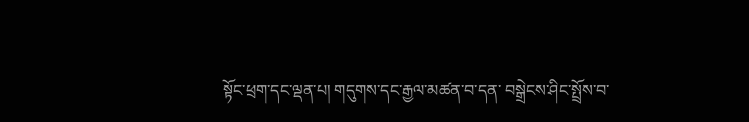སྟོང་ཕྲག་དང་ལྡན་པ། གདུགས་དང་རྒྱལ་མཚན་བ་དན་ བསྒྲེངས་ཤིང་སྤྲོས་བ་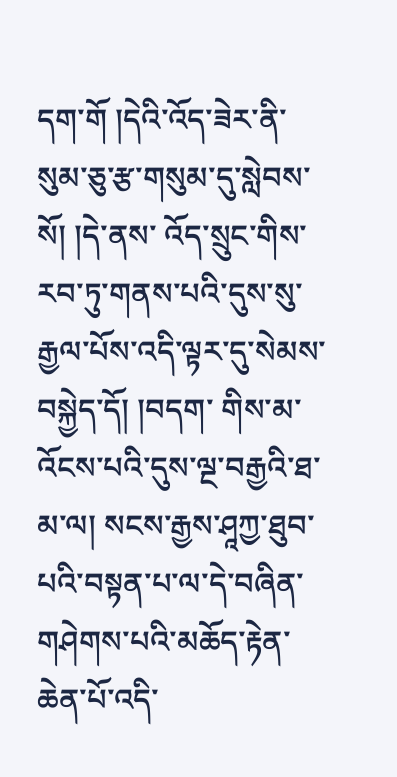དག་གོ །དེའི་འོད་ཟེར་ནི་སུམ་ཅུ་རྩ་གསུམ་དུ་སླེབས་སོ། །དེ་ནས་ འོད་སྲུང་གིས་རབ་ཏུ་གནས་པའི་དུས་སུ་རྒྱལ་པོས་འདི་ལྟར་དུ་སེམས་བསྐྱེད་དོ། །བདག་ གིས་མ་འོངས་པའི་དུས་ལྔ་བརྒྱའི་ཐ་མ་ལ། སངས་རྒྱས་ཤཱཀྱ་ཐུབ་པའི་བསྟན་པ་ལ་དེ་བཞིན་ གཤེགས་པའི་མཆོད་རྟེན་ཆེན་པོ་འདི་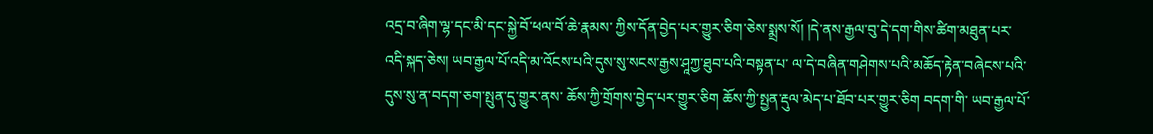འདྲ་བ་ཞིག་ལྷ་དང་མི་དང་སྐྱེ་བོ་ཕལ་བོ་ཆེ་རྣམས་ ཀྱིས་དོན་བྱེད་པར་གྱུར་ཅིག་ཅེས་སྨྲས་སོ། །དེ་ནས་རྒྱལ་བུ་དེ་དག་གིས་ཚིག་མཐུན་པར་ འདི་སྐད་ཅེས། ཡབ་རྒྱལ་པོ་འདི་མ་འོངས་པའི་དུས་སུ་སངས་རྒྱས་ཤཱཀྱ་ཐུབ་པའི་བསྟན་པ་ ལ་དེ་བཞིན་གཤེགས་པའི་མཆོད་རྟེན་བཞེངས་པའི་དུས་སུ་ན་བདག་ཅག་སྤུན་དུ་གྱུར་ནས་ ཆོས་ཀྱི་གྲོགས་བྱེད་པར་གྱུར་ཅིག ཆོས་ཀྱི་སྤྱན་རྡུལ་མེད་པ་ཐོབ་པར་གྱུར་ཅིག བདག་གི་ ཡབ་རྒྱལ་པོ་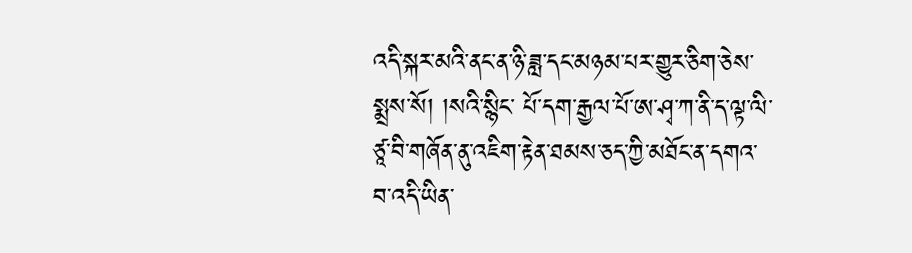འདི་སྐར་མའི་ནང་ན་ཉི་ཟླ་དང་མཉམ་པར་གྱུར་ཅིག་ཅེས་སྨྲས་སོ། །སའི་སྙིང་ པོ་དག་རྒྱལ་པོ་ཨ་ཤྭ་ཀ་ནི་ད་ལྟ་ལི་ཙཱ་བི་གཞོན་ནུ་འཇིག་རྟེན་ཐམས་ཅད་ཀྱི་མཐོང་ན་དགའ་ བ་འདི་ཡིན་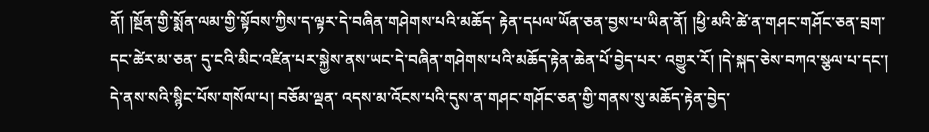ནོ། །སྔོན་གྱི་སྨོན་ལམ་གྱི་སྟོབས་ཀྱིས་ད་ལྟར་དེ་བཞིན་གཤེགས་པའི་མཆོད་ རྟེན་དཔལ་ཡོན་ཅན་བྱས་པ་ཡིན་ནོ། །ཕྱི་མའི་ཚེ་ན་གཤང་གཤོང་ཅན་བྲག་དང་ཚེར་མ་ཅན་ དུ་ངའི་མིང་འཛིན་པར་སྐྱེས་ནས་ཡང་དེ་བཞིན་གཤེགས་པའི་མཆོད་རྟེན་ཆེན་པོ་བྱེད་པར་ འགྱུར་རོ། །དེ་སྐད་ཅེས་བཀའ་སྩལ་པ་དང་། དེ་ནས་སའི་སྙིང་པོས་གསོལ་པ། བཅོམ་ལྡན་ འདས་མ་འོངས་པའི་དུས་ན་གཤང་གཤོང་ཅན་གྱི་གནས་སུ་མཆོད་རྟེན་བྱེད་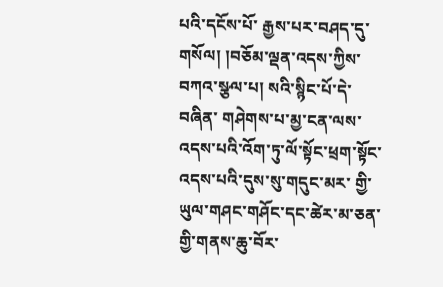པའི་དངོས་པོ་ རྒྱས་པར་བཤད་དུ་གསོལ། །བཅོམ་ལྡན་འདས་ཀྱིས་བཀའ་སྩལ་པ། སའི་སྙིང་པོ་དེ་བཞིན་ གཤེགས་པ་མྱ་ངན་ལས་འདས་པའི་འོག་ཏུ་ལོ་སྟོང་ཕྲག་སྟོང་འདས་པའི་དུས་སུ་གདུང་མར་ གྱི་ཡུལ་གཤང་གཤོང་དང་ཚེར་མ་ཅན་གྱི་གནས་ཆུ་བོར་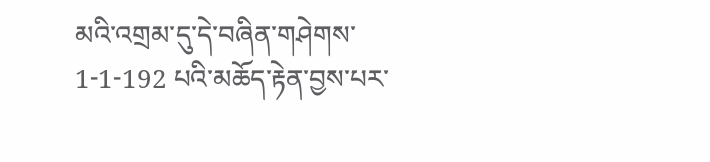མའི་འགྲམ་དུ་དེ་བཞིན་གཤེགས་ 1-1-192 པའི་མཆོད་རྟེན་བྱས་པར་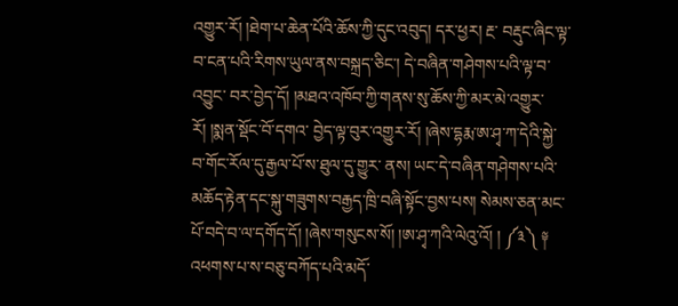འགྱུར་རོ། །ཐེག་པ་ཆེན་པོའི་ཆོས་ཀྱི་དུང་འབུད། དར་ཕྱར། རྔ་ བརྡུང་ཞིང་ལྟ་བ་ངན་པའི་རིགས་ཡུལ་ནས་བསྐྲད་ཅིང་། དེ་བཞིན་གཤེགས་པའི་ལྟ་བ་འབྱུང་ བར་བྱེད་དོ། །མཐའ་འཁོབ་ཀྱི་གནས་སུ་ཆོས་ཀྱི་མར་མེ་འགྱུར་རོ། །སྨན་སྡོང་བོ་དགའ་ བྱེད་ལྟ་བུར་འགྱུར་རོ། །ཞེས་དྷརྨ་ཨ་ཤྭ་ཀ་དེའི་སྐྱེ་བ་གོང་རོལ་དུ་རྒྱལ་པོ་ས་ཐུལ་དུ་གྱུར་ ནས། ཡང་དེ་བཞིན་གཤེགས་པའི་མཆོད་རྟེན་དང་སྐུ་གཟུགས་བརྒྱད་ཁྲི་བཞི་སྟོང་བྱས་པས། སེམས་ཅན་མང་པོ་བདེ་བ་ལ་དགོད་དོ། །ཞེས་གསུངས་སོ། །ཨ་ཤྭ་ཀའི་ལེའུ་འོ། ། ༼༣༽ ༈ འཕགས་པ་ས་བཅུ་བཀོད་པའི་མདོ་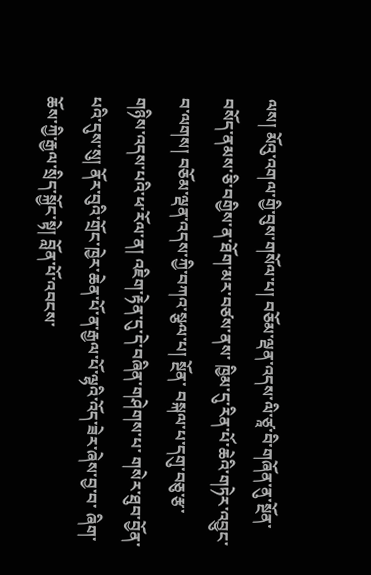ལས། མོའུ་འགལ་གྱི་བུས་གསོལ་པ། བཅོམ་ལྡན་འདས་ལི་ཙཱ་བི་གཞོན་ནུ་སྔོན་བསོད་ནམས་ཅི་བགྱིས་ན་ཐོག་མར་བཙས་ནས་ ཁྱིམ་དུ་རིན་པོ་ཆེའི་གཏེར་འབྱུང་བ་ལགས། བཅོམ་ལྡན་འདས་ཀྱི་བཀའ་སྩལ་པ། སྔོན་ བསྐལ་པ་དགུ་བཅུ་རྩ་གཉིས་འདས་པའི་ཕ་རོལ་ན། འཇིག་རྟེན་དུ་དེ་བཞིན་གཤེགས་པ་ གསེར་ཐུབ་བྱོན་པའི་དུས་སུ། ནོར་བུའི་གྲོང་ཁྱེར་ཆེན་པོ་ན་རྒྱལ་པོ་ལྷའི་འོད་ཟེར་ཞེས་བྱ་བ་ ཞིག་ཆོས་ཀྱི་རྒྱལ་སྲིད་སྐྱོང་སྟེ། བློན་པོ་འབངས་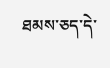ཐམས་ཅད་དེ་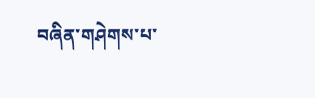བཞིན་གཤེགས་པ་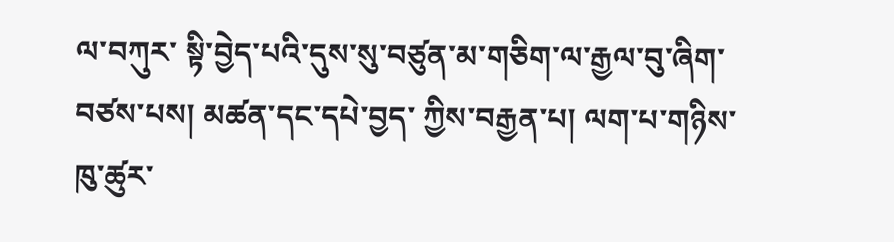ལ་བཀུར་ སྟི་བྱེད་པའི་དུས་སུ་བཙུན་མ་གཅིག་ལ་རྒྱལ་བུ་ཞིག་བཙས་པས། མཚན་དང་དཔེ་བྱད་ ཀྱིས་བརྒྱན་པ། ལག་པ་གཉིས་ཁུ་ཚུར་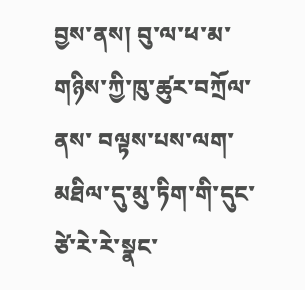བྱས་ནས། བུ་ལ་ཕ་མ་གཉིས་ཀྱི་ཁུ་ཚུར་བཀྲོལ་ནས་ བལྟས་པས་ལག་མཐིལ་དུ་མུ་ཏིག་གི་དུང་ཙེ་རེ་རེ་སྣང་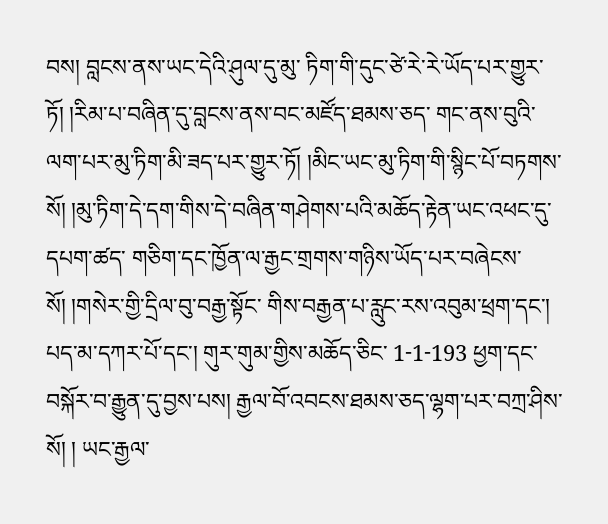བས། བླངས་ནས་ཡང་དེའི་ཤུལ་དུ་མུ་ ཏིག་གི་དུང་ཙེ་རེ་རེ་ཡོད་པར་གྱུར་ཏོ། །རིམ་པ་བཞིན་དུ་བླངས་ནས་བང་མཛོད་ཐམས་ཅད་ གང་ནས་བུའི་ལག་པར་མུ་ཏིག་མི་ཟད་པར་གྱུར་ཏོ། །མིང་ཡང་མུ་ཏིག་གི་སྙིང་པོ་བཏགས་ སོ། །མུ་ཏིག་དེ་དག་གིས་དེ་བཞིན་གཤེགས་པའི་མཆོད་རྟེན་ཡང་འཕང་དུ་དཔག་ཚད་ གཅིག་དང་ཁྱོན་ལ་རྒྱང་གྲགས་གཉིས་ཡོད་པར་བཞེངས་སོ། །གསེར་གྱི་དྲིལ་བུ་བརྒྱ་སྟོང་ གིས་བརྒྱན་པ་རླུང་རས་འབུམ་ཕྲག་དང་། པད་མ་དཀར་པོ་དང་། གུར་གུམ་གྱིས་མཆོད་ཅིང་ 1-1-193 ཕྱག་དང་བསྐོར་བ་རྒྱུན་དུ་བྱས་པས། རྒྱལ་བོ་འབངས་ཐམས་ཅད་ལྷག་པར་བཀྲ་ཤིས་སོ། ། ཡང་རྒྱལ་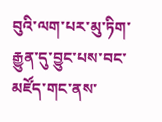བུའི་ལག་པར་མུ་ཏིག་རྒྱུན་དུ་བྱུང་པས་བང་མཛོད་གང་ནས་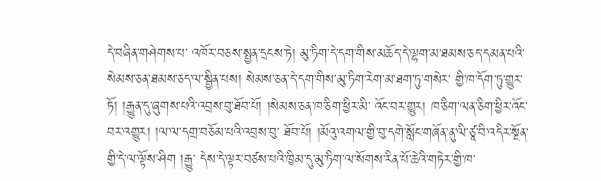དེ་བཞིན་གཤེགས་པ་ འཁོར་བཅས་སྤྱན་དྲངས་ཏེ། མུ་ཏིག་དེ་དག་གིས་མཆོད་དེ་ལྷག་མ་ཐམས་ཅད་དམན་པའི་ སེམས་ཅན་ཐམས་ཅད་ལ་སྦྱིན་པས། སེམས་ཅན་དེ་དག་གིས་མུ་ཏིག་རེག་མ་ཐག་ཏུ་གསེར་ གྱི་ཁ་དོག་ཏུ་གྱུར་ཏོ། །རྒྱུན་དུ་ཞུགས་པའི་འབྲས་བུ་ཐོབ་པོ། །སེམས་ཅན་ཁ་ཅིག་ཕྱིར་མི་ འོང་བར་གྱུར། ཁ་ཅིག་ལན་ཅིག་ཕྱིར་འོང་བར་འགྱུར། །ལ་ལ་དགྲ་བཅོམ་པའི་འབྲས་བུ་ ཐོབ་པོ། །མོའུ་འགལ་གྱི་བུ་དགེ་སློང་གཞོན་ནུ་ལི་ཙཱ་བི་འདིར་སྔོན་གྱི་དེ་ལ་ལྟོས་ཤིག །རྒྱུ་ དེས་དེ་ལྟར་བཙས་པའི་ཁྱིམ་དུ་མུ་ཏིག་ལ་སོགས་རིན་པོ་ཆེའི་གཏེར་གྱི་ཁ་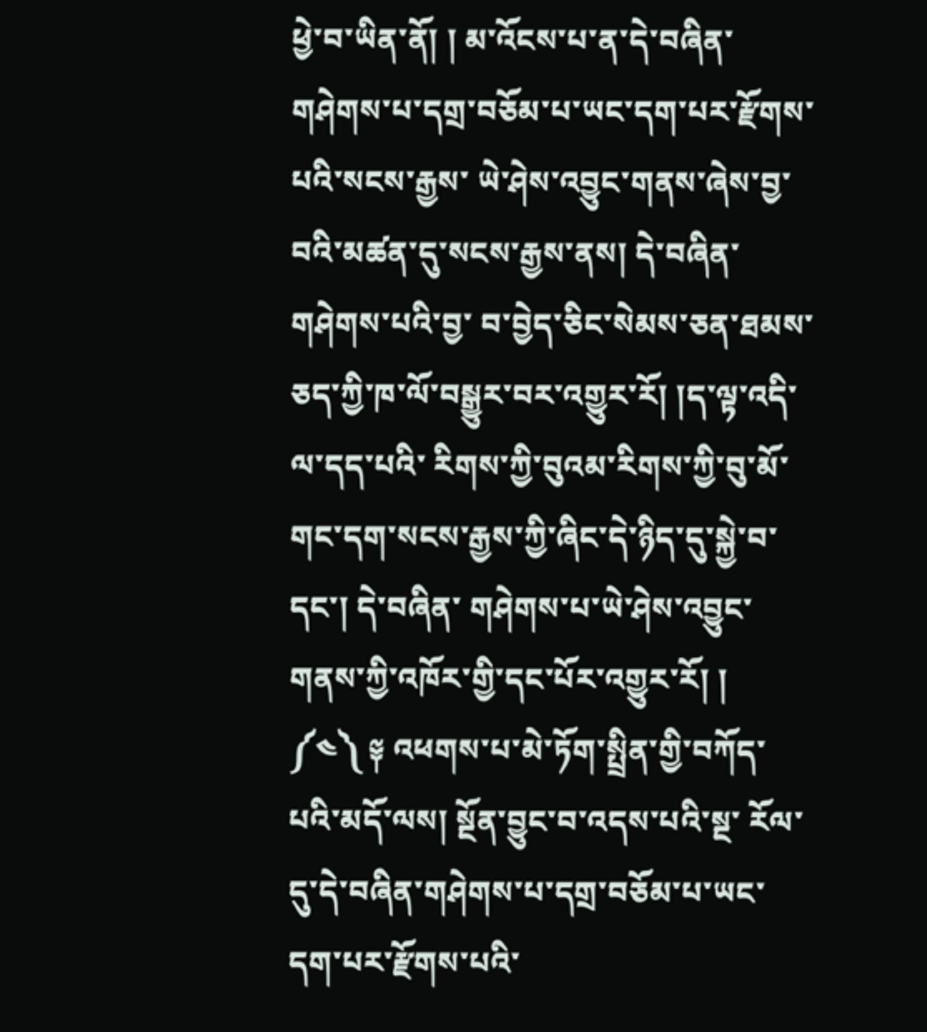ཕྱེ་བ་ཡིན་ནོ། ། མ་འོངས་པ་ན་དེ་བཞིན་གཤེགས་པ་དགྲ་བཅོམ་པ་ཡང་དག་པར་རྫོགས་པའི་སངས་རྒྱས་ ཡེ་ཤེས་འབྱུང་གནས་ཞེས་བྱ་བའི་མཚན་དུ་སངས་རྒྱས་ནས། དེ་བཞིན་གཤེགས་པའི་བྱ་ བ་བྱེད་ཅིང་སེམས་ཅན་ཐམས་ཅད་ཀྱི་ཁ་ལོ་བསྒྱུར་བར་འགྱུར་རོ། །ད་ལྟ་འདི་ལ་དད་པའི་ རིགས་ཀྱི་བུའམ་རིགས་ཀྱི་བུ་མོ་གང་དག་སངས་རྒྱས་ཀྱི་ཞིང་དེ་ཉིད་དུ་སྐྱེ་བ་དང་། དེ་བཞིན་ གཤེགས་པ་ཡེ་ཤེས་འབྱུང་གནས་ཀྱི་འཁོར་གྱི་དང་པོར་འགྱུར་རོ། ། ༼༤༽ ༈ འཕགས་པ་མེ་ཏོག་སྤྲིན་གྱི་བཀོད་པའི་མདོ་ལས། སྔོན་བྱུང་བ་འདས་པའི་སྔ་ རོལ་དུ་དེ་བཞིན་གཤེགས་པ་དགྲ་བཅོམ་པ་ཡང་དག་པར་རྫོགས་པའི་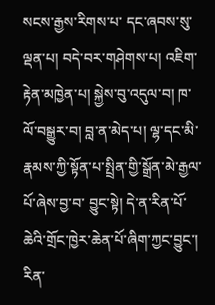སངས་རྒྱས་རིགས་པ་ དང་ཞབས་སུ་ལྡན་པ། བདེ་བར་གཤེགས་པ། འཇིག་རྟེན་མཁྱེན་པ། སྐྱེས་བུ་འདུལ་བ། ཁ་ ལོ་བསྒྱུར་བ། བླ་ན་མེད་པ། ལྷ་དང་མི་རྣམས་ཀྱི་སྟོན་པ་སྤྲིན་གྱི་སྒྲོན་མེ་རྒྱལ་པོ་ཞེས་བྱ་བ་ བྱུང་སྟེ། དེ་ན་རིན་པོ་ཆེའི་གྲོང་ཁྱེར་ཆེན་པོ་ཞིག་ཀྱང་བྱུང་། རིན་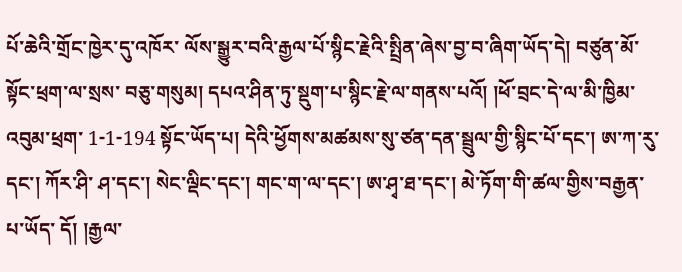པོ་ཆེའི་གྲོང་ཁྱེར་དུ་འཁོར་ ལོས་སྒྱུར་བའི་རྒྱལ་པོ་སྙིང་རྗེའི་སྤྲིན་ཞེས་བྱ་བ་ཞིག་ཡོད་དེ། བཙུན་མོ་སྟོང་ཕྲག་ལ་སྲས་ བཅུ་གསུམ། དཔའ་ཤིན་ཏུ་སྡུག་པ་སྙིང་རྗེ་ལ་གནས་པའོ། །ཕོ་བྲང་དེ་ལ་མི་ཁྱིམ་འབུམ་ཕྲག་ 1-1-194 སྟོང་ཡོད་པ། དེའི་ཕྱོགས་མཚམས་སུ་ཙན་དན་སྦྲུལ་གྱི་སྙིང་པོ་དང་། ཨ་ཀ་རུ་དང་། ཀོར་ཤི་ ཤ་དང་། སེང་ལྡིང་དང་། གང་ག་ལ་དང་། ཨ་ཤྭ་ཐ་དང་། མེ་ཏོག་གི་ཚལ་གྱིས་བརྒྱན་པ་ཡོད་ དོ། །རྒྱལ་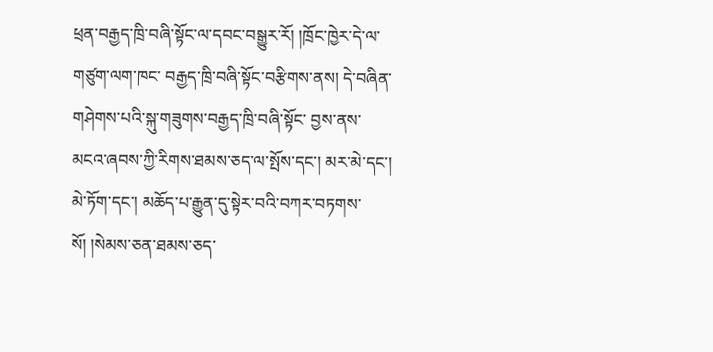ཕྲན་བརྒྱད་ཁྲི་བཞི་སྟོང་ལ་དབང་བསྒྱུར་རོ། །ཁྲོང་ཁྱེར་དེ་ལ་གཙུག་ལག་ཁང་ བརྒྱད་ཁྲི་བཞི་སྟོང་བརྩིགས་ནས། དེ་བཞིན་གཤེགས་པའི་སྐུ་གཟུགས་བརྒྱད་ཁྲི་བཞི་སྟོང་ བྱས་ནས་མངའ་ཞབས་ཀྱི་རིགས་ཐམས་ཅད་ལ་སྤོས་དང་། མར་མེ་དང་། མེ་ཏོག་དང་། མཆོད་པ་རྒྱུན་དུ་སྟེར་བའི་བཀར་བཏགས་སོ། །སེམས་ཅན་ཐམས་ཅད་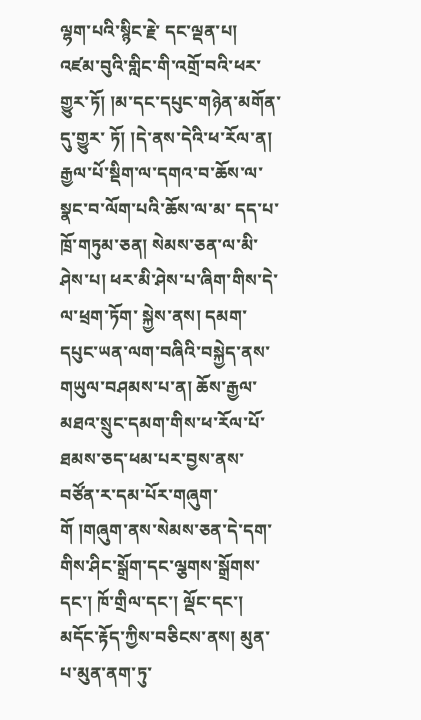ལྷག་པའི་སྙིང་རྗེ་ དང་ལྡན་པ། འཛམ་བུའི་གླིང་གི་འགྲོ་བའི་ཕར་གྱུར་ཏོ། །མ་དང་དཔུང་གཉེན་མགོན་དུ་གྱུར་ ཏོ། །དེ་ནས་དེའི་ཕ་རོལ་ན། རྒྱལ་པོ་སྡིག་ལ་དགའ་བ་ཆོས་ལ་སྣང་བ་ལོག་པའི་ཆོས་ལ་མ་ དད་པ་ཁྲོ་གཏུམ་ཅན། སེམས་ཅན་ལ་མི་ཤེས་པ། ཕར་མི་ཤེས་པ་ཞིག་གིས་དེ་ལ་ཕྲག་ཏོག་ སྐྱེས་ནས། དམག་དཔུང་ཡན་ལག་བཞིའི་བསྐྱེད་ནས་གཡུལ་བཤམས་པ་ན། ཆོས་རྒྱལ་ མཐའ་སྲུང་དམག་གིས་ཕ་རོལ་པོ་ཐམས་ཅད་ཕམ་པར་བྱས་ནས་བཙོན་ར་དམ་པོར་གཞུག་ གོ །གཞུག་ནས་སེམས་ཅན་དེ་དག་གིས་ཤིང་སྒྲོག་དང་ལྕགས་སྒྲོགས་དང་། ཁོ་གྲིལ་དང་། ལྡོང་དང་། མདོང་རྟོད་ཀྱིས་བཅིངས་ནས། མུན་པ་མུན་ནག་ཏུ་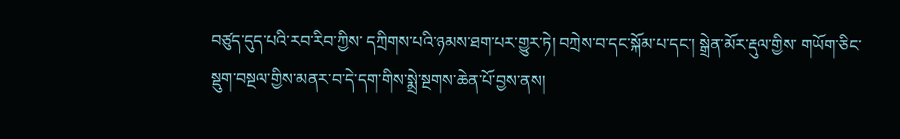བཙུད་དུད་པའི་རབ་རིབ་ཀྱིས་ དཀྲིགས་པའི་ཉམས་ཐག་པར་གྱུར་ཏེ། བཀྲེས་བ་དང་སྐོམ་པ་དང་། སྒྲེན་མོར་རྡུལ་གྱིས་ གཡོག་ཅིང་སྡུག་བསྔལ་གྱིས་མནར་བ་དེ་དག་གིས་སྨྲེ་སྔགས་ཆེན་པོ་བྱས་ནས།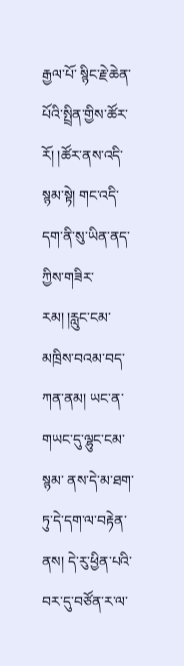རྒྱལ་པོ་ སྙིང་རྗེ་ཆེན་པོའི་སྤྲིན་གྱིས་ཚོར་རོ། །ཚོར་ནས་འདི་སྙམ་སྟེ། གང་འདི་དག་ནི་སུ་ཡིན་ནད་ ཀྱིས་གཟིར་རམ། །རླུང་ངམ་མཁྲིས་བའམ་བད་ཀན་ནམ། ཡང་ན་གཡང་དུ་ལྷུང་ངམ་སྙམ་ ནས་དེ་མ་ཐག་ཏུ་དེ་དག་ལ་བརྟེན་ནས། དེ་རུ་ཕྱིན་པའི་བར་དུ་བཙོན་ར་ལ་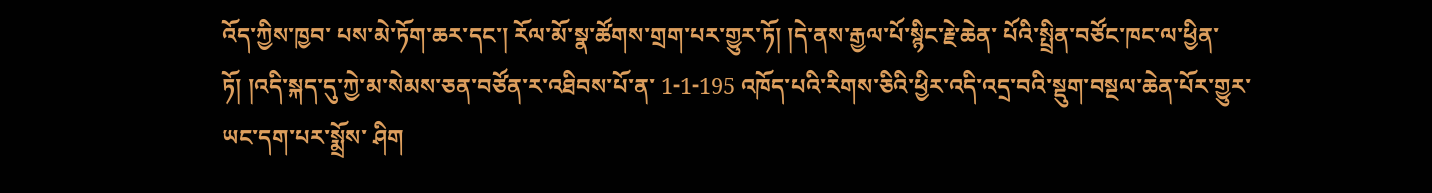འོད་ཀྱིས་ཁྱབ་ པས་མེ་ཏོག་ཆར་དང་། རོལ་མོ་སྣ་ཚོགས་གྲག་པར་གྱུར་ཏོ། །དེ་ནས་རྒྱལ་པོ་སྙིང་རྗེ་ཆེན་ པོའི་སྤྲིན་བཙོང་ཁང་ལ་ཕྱིན་ཏོ། །འདི་སྐད་དུ་ཀྱེ་མ་སེམས་ཅན་བཙོན་ར་འཐིབས་པོ་ན་ 1-1-195 འཁོད་པའི་རིགས་ཅིའི་ཕྱིར་འདི་འདྲ་བའི་སྡུག་བསྔལ་ཆེན་པོར་གྱུར་ཡང་དག་པར་སྨྲོས་ ཤིག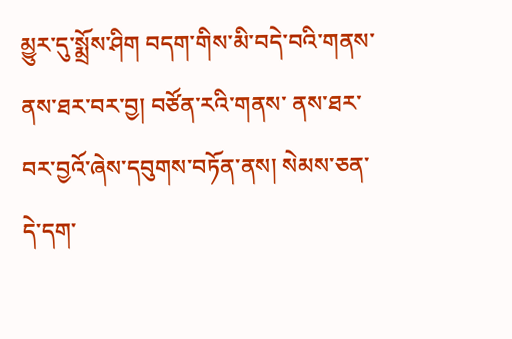མྱུར་དུ་སྨྲོས་ཤིག བདག་གིས་མི་བདེ་བའི་གནས་ནས་ཐར་བར་བྱ། བཙོན་རའི་གནས་ ནས་ཐར་བར་བྱའོ་ཞེས་དབུགས་བཏོན་ནས། སེམས་ཅན་དེ་དག་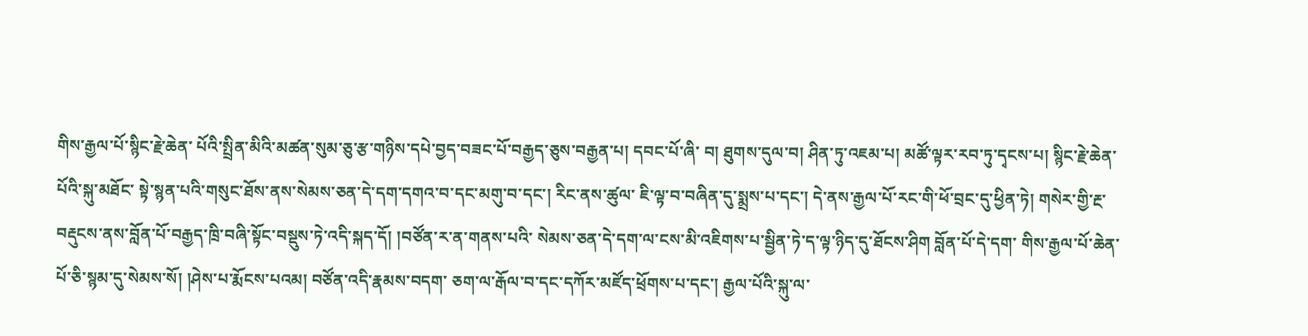གིས་རྒྱལ་པོ་སྙིང་རྗེ་ཆེན་ པོའི་སྤྲིན་མིའི་མཚན་སུམ་ཅུ་རྩ་གཉིས་དཔེ་བྱད་བཟང་པོ་བརྒྱད་ཅུས་བརྒྱན་པ། དབང་པོ་ཞི་ བ། ཐུགས་དུལ་བ། ཤིན་ཏུ་འཇམ་པ། མཚོ་ལྟར་རབ་ཏུ་དྭངས་པ། སྙིང་རྗེ་ཆེན་པོའི་སྐུ་མཐོང་ སྟེ་སྙན་པའི་གསུང་ཐོས་ནས་སེམས་ཅན་དེ་དག་དགའ་བ་དང་མགུ་བ་དང་། རིང་ནས་ཚུལ་ ཇི་ལྟ་བ་བཞིན་དུ་སྨྲས་པ་དང་། དེ་ནས་རྒྱལ་པོ་རང་གི་ཕོ་བྲང་དུ་ཕྱིན་ཏེ། གསེར་གྱི་རྔ་ བརྡུངས་ནས་བློན་པོ་བརྒྱད་ཁྲི་བཞི་སྟོང་བསྡུས་ཏེ་འདི་སྐད་དོ། །བཙོན་ར་ན་གནས་པའི་ སེམས་ཅན་དེ་དག་ལ་ངས་མི་འཇིགས་པ་སྦྱིན་ཏེ་ད་ལྟ་ཉིད་དུ་ཐོངས་ཤིག བློན་པོ་དེ་དག་ གིས་རྒྱལ་པོ་ཆེན་པོ་ཅི་སྙམ་དུ་སེམས་སོ། །ཤེས་པ་རྨོངས་པའམ། བཙོན་འདི་རྣམས་བདག་ ཅག་ལ་རྒོལ་བ་དང་དཀོར་མཛོད་ཕྲོགས་པ་དང་། རྒྱལ་པོའི་སྐུ་ལ་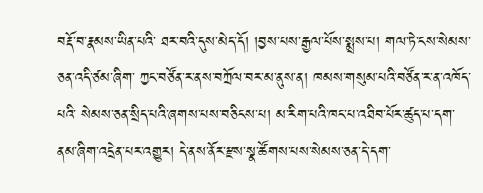བརྡོ་བ་རྣམས་ཡིན་པའི་ ཐར་བའི་དུས་མེད་དོ། །བྱས་པས་རྒྱལ་པོས་སྨྲས་པ། གལ་ཏེ་ངས་སེམས་ཅན་འདི་ཙམ་ཞིག་ ཀྱང་བཙོན་ར་ནས་བཀྲོལ་བར་མ་ནུས་ན། ཁམས་གསུམ་པའི་བཙོན་ར་ན་འཁོད་པའི་ སེམས་ཅན་སྲིད་པའི་ཞགས་པས་བཅིངས་པ། མ་རིག་པའི་ཁང་པ་འཐིབ་པོར་ཚུད་པ་དག་ ནམ་ཞིག་འདྲེན་པར་འགྱུར། དེ་ནས་ནོར་རྫས་སྣ་ཚོགས་པས་སེམས་ཅན་དེ་དག་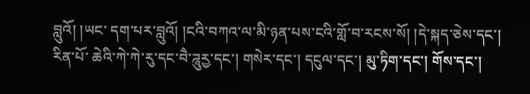བླུའོ། །ཡང་ དག་པར་བླུའོ། །ངའི་བཀའ་ལ་མི་ཉན་པས་ངའི་གློ་བ་རངས་སོ། །དེ་སྐད་ཅེས་དང་། རིན་པོ་ ཆེའི་ཀེ་ཀེ་རུ་དང་བཻ་ཌཱུརྱ་དང་། གསེར་དང་། དངུལ་དང་། མུ་ཏིག་དང་། གོས་དང་།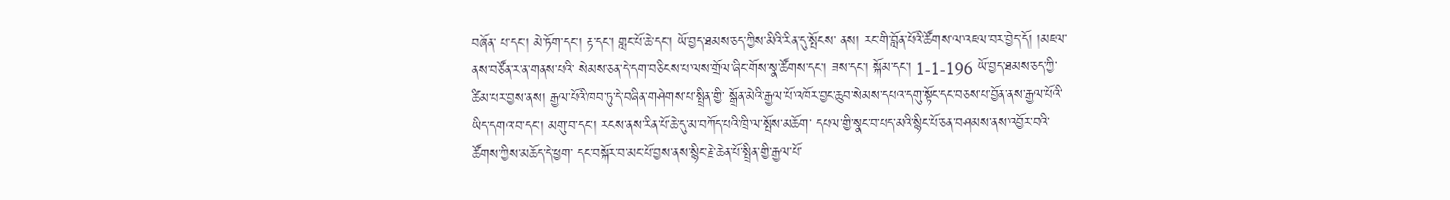བཞོན་ པ་དང་། མེ་ཏོག་དང་། རྟ་དང་། གླང་པོ་ཆེ་དང་། ཡོ་བྱད་ཐམས་ཅད་ཀྱིས་མིའི་རིན་དུ་སྤོངས་ ནས། རང་གི་བློན་པོའི་ཚོགས་ལ་འཇལ་བར་བྱེད་དོ། །མཇལ་ནས་བཙོན་ར་ན་གནས་པའི་ སེམས་ཅན་དེ་དག་བཅིངས་པ་ལས་གྲོལ་ཞིང་གོས་སྣ་ཚོགས་དང་། ཟས་དང་། སྐོམ་དང་། 1-1-196 ཡོ་བྱད་ཐམས་ཅད་ཀྱི་ཚིམ་པར་བྱས་ནས། རྒྱལ་པོའི་ཁབ་ཏུ་དེ་བཞིན་གཤེགས་པ་སྤྲིན་གྱི་ སྒྲོན་མེའི་རྒྱལ་པོ་འཁོར་བྱང་ཆུབ་སེམས་དཔའ་དགུ་སྟོང་དང་བཅས་པ་བྱོན་ནས་རྒྱལ་པོའི་ ཡིད་དགའ་བ་དང་། མགུ་བ་དང་། རངས་ནས་རིན་པོ་ཆེ་དུ་མ་བཀོད་པའི་ཁྲི་ལ་སྤོས་མཆོག་ དཔལ་གྱི་སྣང་བ་པད་མའི་སྙིང་པོ་ཅན་བཤམས་ནས་འབྱོར་བའི་ཚོགས་ཀྱིས་མཆོད་དེ་ཕྱག་ དང་བསྐོར་བ་མང་པོ་བྱས་ནས་སྙིང་རྗེ་ཆེན་པོ་སྤྲིན་གྱི་རྒྱལ་པོ་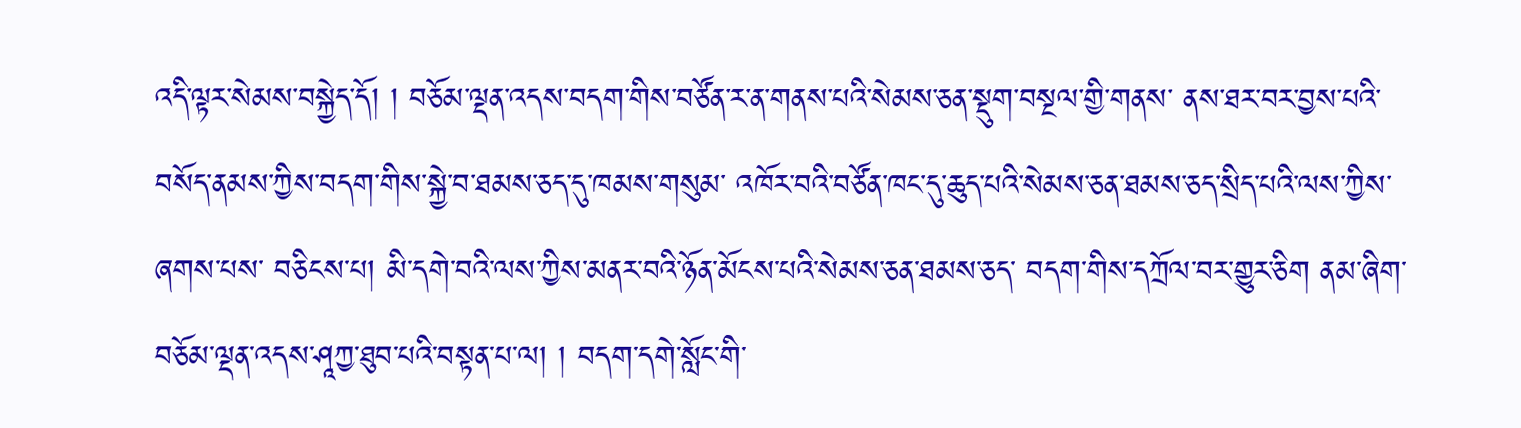འདི་ལྟར་སེམས་བསྐྱེད་དོ། ། བཅོམ་ལྡན་འདས་བདག་གིས་བཙོན་ར་ན་གནས་པའི་སེམས་ཅན་སྡུག་བསྔལ་གྱི་གནས་ ནས་ཐར་བར་བྱས་པའི་བསོད་ནམས་ཀྱིས་བདག་གིས་སྐྱེ་བ་ཐམས་ཅད་དུ་ཁམས་གསུམ་ འཁོར་བའི་བཙོན་ཁང་དུ་ཆུད་པའི་སེམས་ཅན་ཐམས་ཅད་སྲིད་པའི་ལས་ཀྱིས་ཞགས་པས་ བཅིངས་པ། མི་དགེ་བའི་ལས་ཀྱིས་མནར་བའི་ཉོན་མོངས་པའི་སེམས་ཅན་ཐམས་ཅད་ བདག་གིས་དཀྲོལ་བར་གྱུར་ཅིག ནམ་ཞིག་བཅོམ་ལྡན་འདས་ཤཱཀྱ་ཐུབ་པའི་བསྟན་པ་ལ། ། བདག་དགེ་སློང་གི་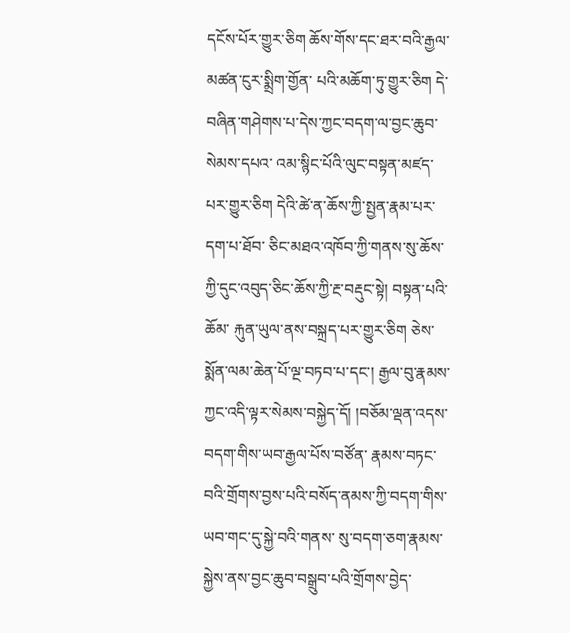དངོས་པོར་གྱུར་ཅིག ཆོས་གོས་དང་ཐར་བའི་རྒྱལ་མཚན་ངུར་སྨྲིག་གྱོན་ པའི་མཆོག་ཏུ་གྱུར་ཅིག དེ་བཞིན་གཤེགས་པ་དེས་ཀྱང་བདག་ལ་བྱང་ཆུབ་སེམས་དཔའ་ འམ་སྙིང་པོའི་ལུང་བསྟན་མཛད་པར་གྱུར་ཅིག དེའི་ཚེ་ན་ཆོས་ཀྱི་སྤྱན་རྣམ་པར་དག་པ་ཐོབ་ ཅིང་མཐའ་འཁོབ་ཀྱི་གནས་སུ་ཆོས་ཀྱི་དུང་འབུད་ཅིང་ཆོས་ཀྱི་རྔ་བརྡུང་སྟེ། བསྟན་པའི་ཆོམ་ རྐུན་ཡུལ་ནས་བསྐྲད་པར་གྱུར་ཅིག ཅེས་སྨོན་ལམ་ཆེན་པོ་ལྔ་བཏབ་པ་དང་། རྒྱལ་བུ་རྣམས་ ཀྱང་འདི་ལྟར་སེམས་བསྐྱེད་དོ། །བཅོམ་ལྡན་འདས་བདག་གིས་ཡབ་རྒྱལ་པོས་བཙོན་ རྣམས་བཏང་བའི་གྲོགས་བྱས་པའི་བསོད་ནམས་ཀྱི་བདག་གིས་ཡབ་གང་དུ་སྐྱེ་བའི་གནས་ སུ་བདག་ཅག་རྣམས་སྐྱེས་ནས་བྱང་ཆུབ་བསྒྲུབ་པའི་གྲོགས་བྱེད་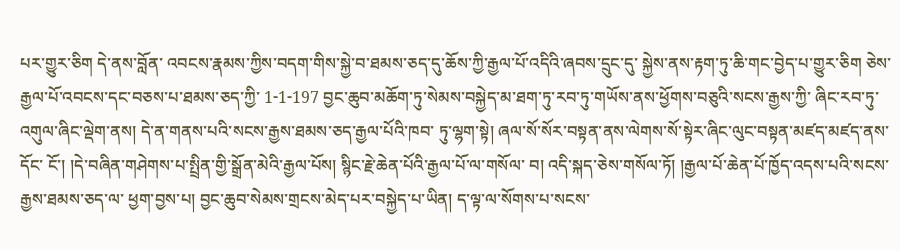པར་གྱུར་ཅིག དེ་ནས་བློན་ འབངས་རྣམས་ཀྱིས་བདག་གིས་སྐྱེ་བ་ཐམས་ཅད་དུ་ཆོས་ཀྱི་རྒྱལ་པོ་འདིའི་ཞབས་དྲུང་དུ་ སྐྱེས་ནས་རྟག་ཏུ་ཆི་གང་བྱེད་པ་གྱུར་ཅིག ཅེས་རྒྱལ་པོ་འབངས་དང་བཅས་པ་ཐམས་ཅད་ཀྱི་ 1-1-197 བྱང་ཆུབ་མཆོག་ཏུ་སེམས་བསྐྱེད་མ་ཐག་ཏུ་རབ་ཏུ་གཡོས་ནས་ཕྱོགས་བཅུའི་སངས་རྒྱས་ཀྱི་ ཞིང་རབ་ཏུ་འགུལ་ཞིང་ལྡེག་ནས། དེ་ན་གནས་པའི་སངས་རྒྱས་ཐམས་ཅད་རྒྱལ་པོའི་ཁབ་ ཏུ་ལྷག་སྟེ། ཞལ་སོ་སོར་བསྟན་ནས་ལེགས་སོ་སྟེར་ཞིང་ལུང་བསྟན་མཛད་མཛད་ནས་དོང་ ངོ་། །དེ་བཞིན་གཤེགས་པ་སྤྲིན་གྱི་སྒྲོན་མེའི་རྒྱལ་པོས། སྙིང་རྗེ་ཆེན་པོའི་རྒྱལ་པོ་ལ་གསོལ་ བ། འདི་སྐད་ཅེས་གསོལ་ཏོ། །རྒྱལ་པོ་ཆེན་པོ་ཁྱོད་འདས་པའི་སངས་རྒྱས་ཐམས་ཅད་ལ་ ཕྱག་བྱས་པ། བྱང་ཆུབ་སེམས་གྲངས་མེད་པར་བསྐྱེད་པ་ཡིན། ད་ལྟ་ལ་སོགས་པ་སངས་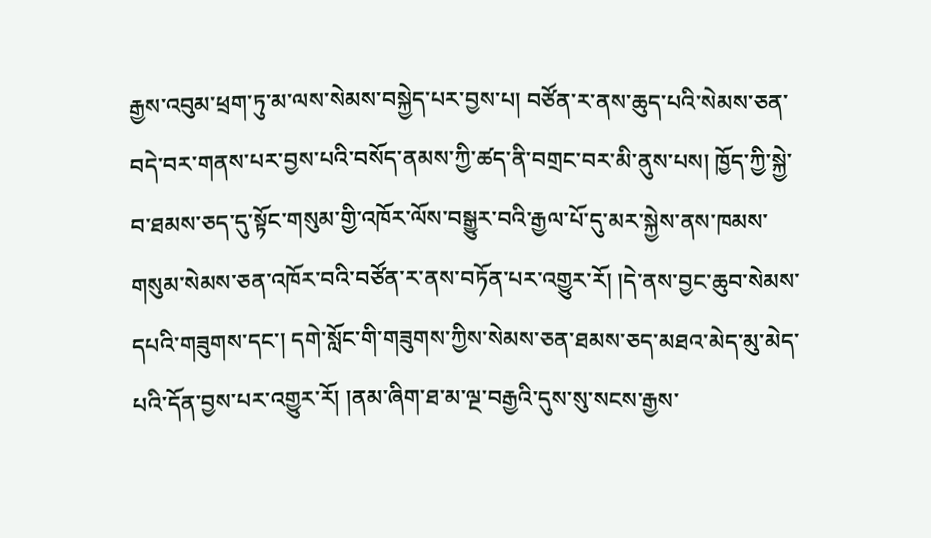རྒྱས་འབུམ་ཕྲག་ཏུ་མ་ལས་སེམས་བསྐྱེད་པར་བྱས་པ། བཙོན་ར་ནས་ཆུད་པའི་སེམས་ཅན་ བདེ་བར་གནས་པར་བྱས་པའི་བསོད་ནམས་ཀྱི་ཚད་ནི་བགྲང་བར་མི་ནུས་པས། ཁྱོད་ཀྱི་སྐྱེ་ བ་ཐམས་ཅད་དུ་སྟོང་གསུམ་གྱི་འཁོར་ལོས་བསྒྱུར་བའི་རྒྱལ་པོ་དུ་མར་སྐྱེས་ནས་ཁམས་ གསུམ་སེམས་ཅན་འཁོར་བའི་བཙོན་ར་ནས་བཏོན་པར་འགྱུར་རོ། །དེ་ནས་བྱང་ཆུབ་སེམས་ དཔའི་གཟུགས་དང་། དགེ་སློང་གི་གཟུགས་ཀྱིས་སེམས་ཅན་ཐམས་ཅད་མཐའ་མེད་མུ་མེད་ པའི་དོན་བྱས་པར་འགྱུར་རོ། །ནམ་ཞིག་ཐ་མ་ལྔ་བརྒྱའི་དུས་སུ་སངས་རྒྱས་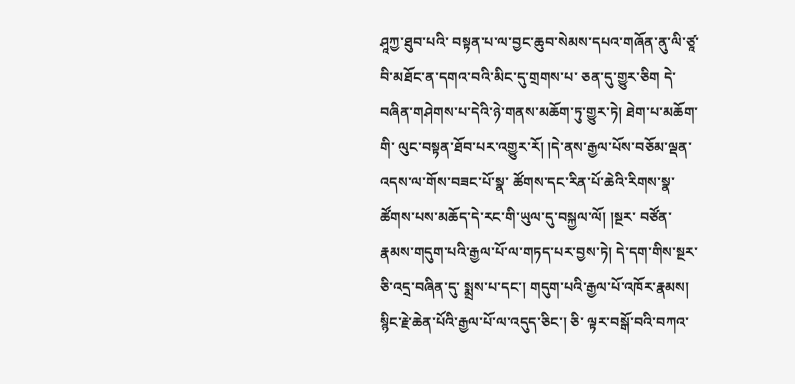ཤཱཀྱ་ཐུབ་པའི་ བསྟན་པ་ལ་བྱང་ཆུབ་སེམས་དཔའ་གཞོན་ནུ་ལི་ཙཱ་བི་མཐོང་ན་དགའ་བའི་མིང་དུ་གྲགས་པ་ ཅན་དུ་གྱུར་ཅིག དེ་བཞིན་གཤེགས་པ་དེའི་ཉེ་གནས་མཆོག་ཏུ་གྱུར་ཏེ། ཐེག་པ་མཆོག་གི་ ལུང་བསྟན་ཐོབ་པར་འགྱུར་རོ། །དེ་ནས་རྒྱལ་པོས་བཅོམ་ལྡན་འདས་ལ་གོས་བཟང་པོ་སྣ་ ཚོགས་དང་རིན་པོ་ཆེའི་རིགས་སྣ་ཚོགས་པས་མཆོད་དེ་རང་གི་ཡུལ་དུ་བསྐྱལ་ལོ། །སྔར་ བཙོན་རྣམས་གདུག་པའི་རྒྱལ་པོ་ལ་གཏད་པར་བྱས་ཏེ། དེ་དག་གིས་སྔར་ཅི་འདྲ་བཞིན་དུ་ སྨྲས་པ་དང་། གདུག་པའི་རྒྱལ་པོ་འཁོར་རྣམས། སྙིང་རྗེ་ཆེན་པོའི་རྒྱལ་པོ་ལ་འདུད་ཅིང་། ཅི་ ལྟར་བསྒོ་བའི་བཀའ་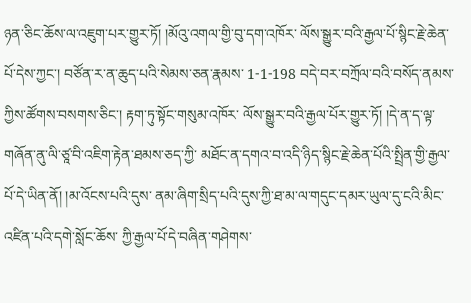ཉན་ཅིང་ཆོས་ལ་འཇུག་པར་གྱུར་ཏོ། །མོའུ་འགལ་གྱི་བུ་དག་འཁོར་ ལོས་སྒྱུར་བའི་རྒྱལ་པོ་སྙིང་རྗེ་ཆེན་པོ་དེས་ཀྱང་། བཙོན་ར་ན་ཆུད་པའི་སེམས་ཅན་རྣམས་ 1-1-198 བདེ་བར་བཀྲོལ་བའི་བསོད་ནམས་ཀྱིས་ཚོགས་བསགས་ཅིང་། རྟག་ཏུ་སྟོང་གསུམ་འཁོར་ ལོས་སྒྱུར་བའི་རྒྱལ་པོར་གྱུར་ཏོ། །དེ་ན་ད་ལྟ་གཞོན་ནུ་ལི་ཙཱ་བི་འཇིག་རྟེན་ཐམས་ཅད་ཀྱི་ མཐོང་ན་དགའ་བ་འདི་ཉིད་སྙིང་རྗེ་ཆེན་པོའི་སྤྲིན་གྱི་རྒྱལ་པོ་དེ་ཡིན་ནོ། །མ་འོངས་པའི་དུས་ ནམ་ཞིག་སྲིད་པའི་དུས་ཀྱི་ཐ་མ་ལ་གདུང་དམར་ཡུལ་དུ་ངའི་མིང་འཛིན་པའི་དགེ་སློང་ཆོས་ ཀྱི་རྒྱལ་པོ་དེ་བཞིན་གཤེགས་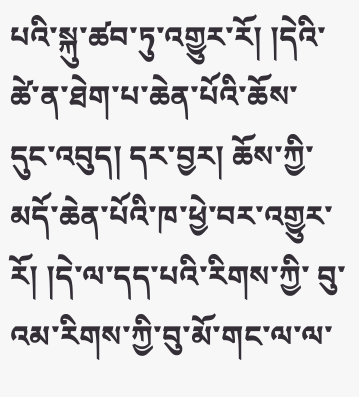པའི་སྐུ་ཚབ་ཏུ་འགྱུར་རོ། །དེའི་ཚེ་ན་ཐེག་པ་ཆེན་པོའི་ཆོས་ དུང་འབུད། དར་བྱར། ཆོས་ཀྱི་མདོ་ཆེན་པོའི་ཁ་ཕྱེ་བར་འགྱུར་རོ། །དེ་ལ་དད་པའི་རིགས་ཀྱི་ བུ་འམ་རིགས་ཀྱི་བུ་མོ་གང་ལ་ལ་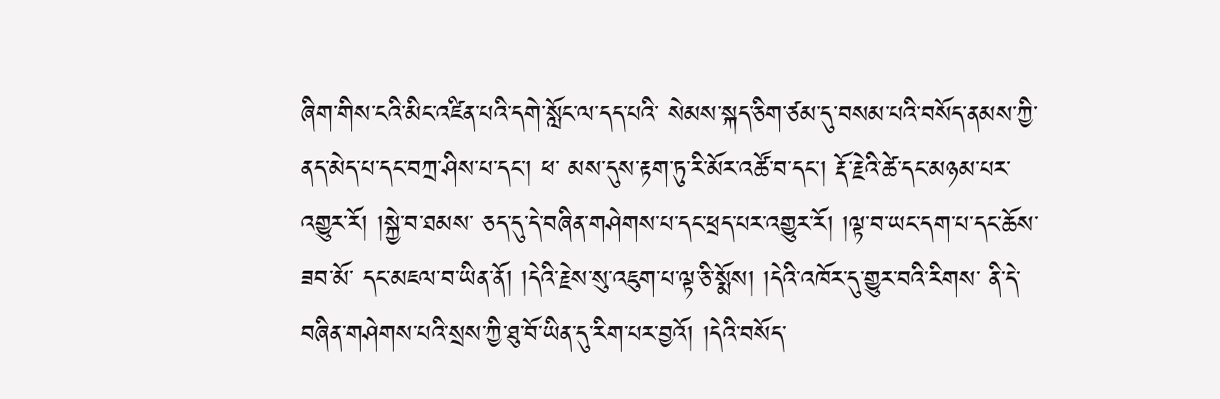ཞིག་གིས་ངའི་མིང་འཛིན་པའི་དགེ་སློང་ལ་དད་པའི་ སེམས་སྐད་ཅིག་ཙམ་དུ་བསམ་པའི་བསོད་ནམས་ཀྱི་ནད་མེད་པ་དང་བཀྲ་ཤིས་པ་དང་། ཕ་ མས་དུས་རྟག་ཏུ་རི་མོར་འཚོ་བ་དང་། རྡོ་རྗེའི་ཚེ་དང་མཉམ་པར་འགྱུར་རོ། །སྐྱེ་བ་ཐམས་ ཅད་དུ་དེ་བཞིན་གཤེགས་པ་དང་ཕྲད་པར་འགྱུར་རོ། །ལྟ་བ་ཡང་དག་པ་དང་ཆོས་ཟབ་མོ་ དང་མཇལ་བ་ཡིན་ནོ། །དེའི་རྗེས་སུ་འཇུག་པ་ལྟ་ཅི་སྨོས། །དེའི་འཁོར་དུ་གྱུར་བའི་རིགས་ ནི་དེ་བཞིན་གཤེགས་པའི་སྲས་ཀྱི་ཐུ་བོ་ཡིན་དུ་རིག་པར་བྱའོ། །དེའི་བསོད་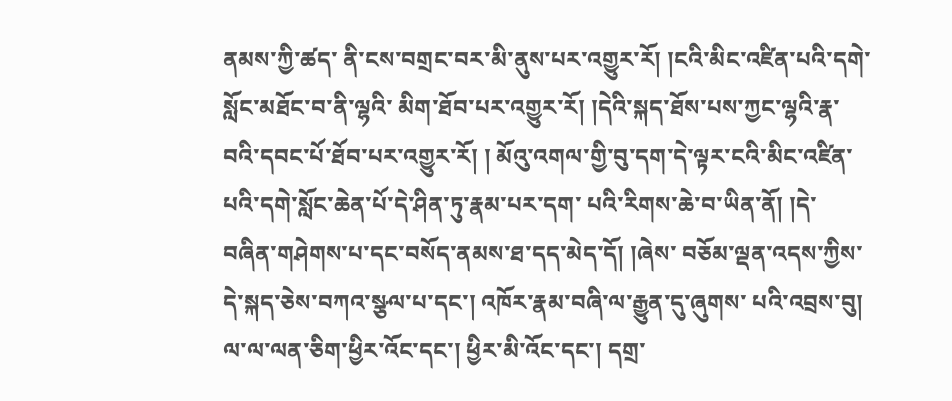ནམས་ཀྱི་ཚད་ ནི་ངས་བགྲང་བར་མི་ནུས་པར་འགྱུར་རོ། །ངའི་མིང་འཛིན་པའི་དགེ་སློང་མཐོང་བ་ནི་ལྷའི་ མིག་ཐོབ་པར་འགྱུར་རོ། །དེའི་སྐད་ཐོས་པས་ཀྱང་ལྷའི་རྣ་བའི་དབང་པོ་ཐོབ་པར་འགྱུར་རོ། ། མོའུ་འགལ་གྱི་བུ་དག་དེ་ལྟར་ངའི་མིང་འཛིན་པའི་དགེ་སློང་ཆེན་པོ་དེ་ཤིན་ཏུ་རྣམ་པར་དག་ པའི་རིགས་ཆེ་བ་ཡིན་ནོ། །དེ་བཞིན་གཤེགས་པ་དང་བསོད་ནམས་ཐ་དད་མེད་དོ། །ཞེས་ བཅོམ་ལྡན་འདས་ཀྱིས་དེ་སྐད་ཅེས་བཀའ་སྩལ་པ་དང་། འཁོར་རྣམ་བཞི་ལ་རྒྱུན་དུ་ཞུགས་ པའི་འབྲས་བུ། ལ་ལ་ལན་ཅིག་ཕྱིར་འོང་དང་། ཕྱིར་མི་འོང་དང་། དགྲ་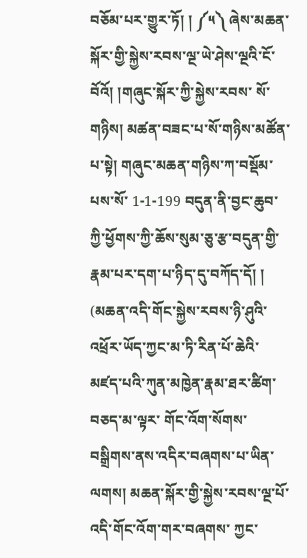བཅོམ་པར་གྱུར་ཏོ། ། ༼༥༽ ཞེས་མཆན་སྐོར་གྱི་སྐྱེས་རབས་ལྔ་ཡེ་ཤེས་ལྔའི་ངོ་བོའོ། །གཞུང་སྐོར་ཀྱི་སྐྱེས་རབས་ སོ་གཉིས། མཚན་བཟང་པ་སོ་གཉིས་མཚོན་པ་སྟེ། གཞུང་མཆན་གཉིས་ཀ་བསྡོམ་པས་སོ་ 1-1-199 བདུན་ནི་བྱང་ཆུབ་ཀྱི་ཕྱོགས་ཀྱི་ཆོས་སུམ་ཅུ་རྩ་བདུན་གྱི་རྣམ་པར་དག་པ་ཉིད་དུ་བཀོད་དོ། ། (མཆན་འདི་གོང་སྐྱེས་རབས་ཉི་ཤུའི་འཕྲོར་ཡོད་ཀྱང་མ་ཏི་རིན་པོ་ཆེའི་མཛད་པའི་ཀུན་མཁྱེན་རྣམ་ཐར་ཚིག་བཅད་མ་ལྟར་ གོང་འོག་སོགས་བསྒྲིགས་ནས་འདིར་བཞགས་པ་ཡིན་ལགས། མཆན་སྐོར་གྱི་སྐྱེས་རབས་ལྔ་པོ་འདི་གོང་འོག་གར་བཞགས་ ཀྱང་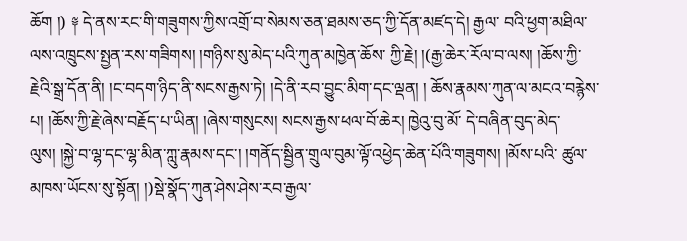ཆོག །) ༈ དེ་ནས་རང་གི་གཟུགས་ཀྱིས་འགྲོ་བ་སེམས་ཅན་ཐམས་ཅད་ཀྱི་དོན་མཛད་དེ། རྒྱལ་ བའི་ཕྱག་མཐིལ་ལས་འཁྲུངས་སྤྱན་རས་གཟིགས། །གཉིས་སུ་མེད་པའི་ཀུན་མཁྱེན་ཆོས་ ཀྱི་རྗེ། །(རྒྱ་ཆེར་རོལ་བ་ལས། །ཆོས་ཀྱི་རྗེའི་སྒྲ་དོན་ནི། །ང་བདག་ཉིད་ནི་སངས་རྒྱས་ཏེ། །དེ་ནི་རབ་བྱུང་མིག་དང་ལྡན། ། ཆོས་རྣམས་ཀུན་ལ་མངའ་བརྙེས་པ། །ཆོས་ཀྱི་རྗེ་ཞེས་བརྗོད་པ་ཡིན། །ཞེས་གསུངས། སངས་རྒྱས་ཕལ་བོ་ཆེར། ཁྱེའུ་བུ་མོ་ དེ་བཞིན་བུད་མེད་ལུས། །སྐྱེ་བ་ལྷ་དང་ལྷ་མིན་ཀླུ་རྣམས་དང་། །གནོད་སྦྱིན་གྲུལ་བུམ་ལྟོ་འཕྱེད་ཆེན་པོའི་གཟུགས། །མོས་པའི་ ཚུལ་མཁས་ཡོངས་སུ་སྟོན། །)སྡེ་སྣོད་ཀུན་ཤེས་ཤེས་རབ་རྒྱལ་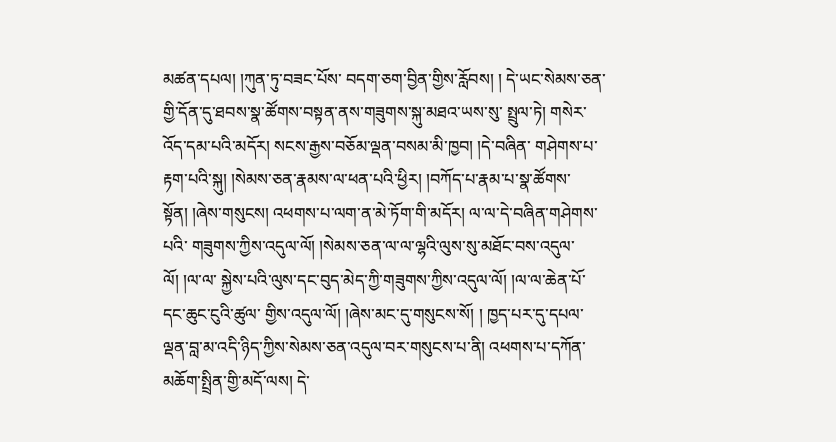མཚན་དཔལ། །ཀུན་ཏུ་བཟང་པོས་ བདག་ཅག་བྱིན་གྱིས་རློབས། ། དེ་ཡང་སེམས་ཅན་གྱི་དོན་དུ་ཐབས་སྣ་ཚོགས་བསྟན་ནས་གཟུགས་སྐུ་མཐའ་ཡས་སུ་ སྤྲུལ་ཏེ། གསེར་འོད་དམ་པའི་མདོར། སངས་རྒྱས་བཅོམ་ལྡན་བསམ་མི་ཁྱབ། །དེ་བཞིན་ གཤེགས་པ་རྟག་པའི་སྐུ། །སེམས་ཅན་རྣམས་ལ་ཕན་པའི་ཕྱིར། །བཀོད་པ་རྣམ་པ་སྣ་ཚོགས་ སྟོན། །ཞེས་གསུངས། འཕགས་པ་ལག་ན་མེ་ཏོག་གི་མདོར། ལ་ལ་དེ་བཞིན་གཤེགས་པའི་ གཟུགས་ཀྱིས་འདུལ་ལོ། །སེམས་ཅན་ལ་ལ་ལྷའི་ལུས་སུ་མཐོང་བས་འདུལ་ལོ། །ལ་ལ་ སྐྱེས་པའི་ལུས་དང་བུད་མེད་ཀྱི་གཟུགས་ཀྱིས་འདུལ་ལོ། །ལ་ལ་ཆེན་པོ་དང་ཆུང་ངུའི་ཚུལ་ གྱིས་འདུལ་ལོ། །ཞེས་མང་དུ་གསུངས་སོ། ། ཁྱད་པར་དུ་དཔལ་ལྡན་བླ་མ་འདི་ཉིད་ཀྱིས་སེམས་ཅན་འདུལ་བར་གསུངས་པ་ནི། འཕགས་པ་དཀོན་མཆོག་སྤྲིན་གྱི་མདོ་ལས། དེ་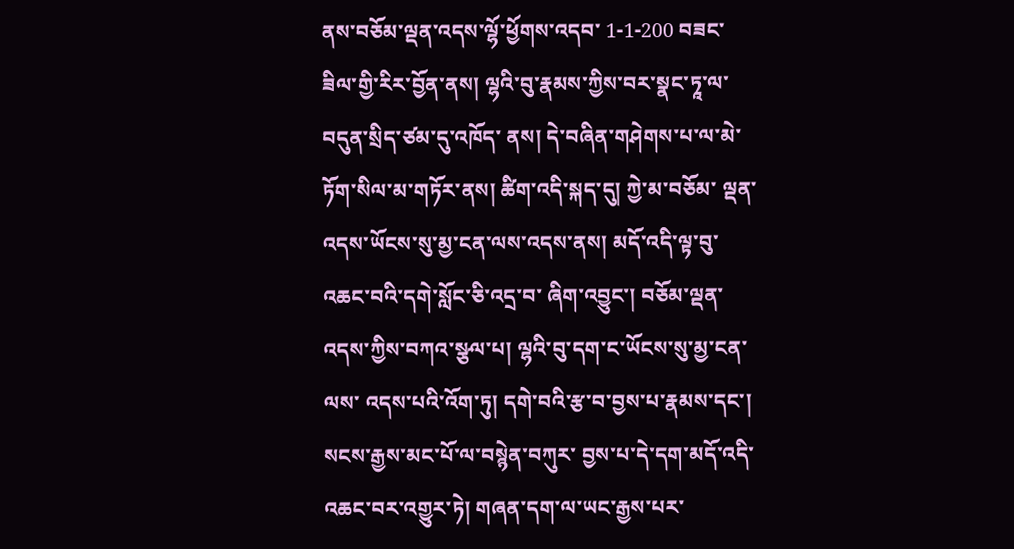ནས་བཅོམ་ལྡན་འདས་ལྷོ་ཕྱོགས་འདབ་ 1-1-200 བཟང་ཟིལ་གྱི་རིར་བྱོན་ནས། ལྷའི་བུ་རྣམས་ཀྱིས་བར་སྣང་ཏཱ་ལ་བདུན་སྲིད་ཙམ་དུ་འཁོད་ ནས། དེ་བཞིན་གཤེགས་པ་ལ་མེ་ཏོག་སིལ་མ་གཏོར་ནས། ཚིག་འདི་སྐད་དུ། ཀྱེ་མ་བཅོམ་ ལྡན་འདས་ཡོངས་སུ་མྱ་ངན་ལས་འདས་ནས། མདོ་འདི་ལྟ་བུ་འཆང་བའི་དགེ་སློང་ཅི་འདྲ་བ་ ཞིག་འབྱུང་། བཅོམ་ལྡན་འདས་ཀྱིས་བཀའ་སྩལ་པ། ལྷའི་བུ་དག་ང་ཡོངས་སུ་མྱ་ངན་ལས་ འདས་པའི་འོག་ཏུ། དགེ་བའི་རྩ་བ་བྱས་པ་རྣམས་དང་། སངས་རྒྱས་མང་པོ་ལ་བསྙེན་བཀུར་ བྱས་པ་དེ་དག་མདོ་འདི་འཆང་བར་འགྱུར་ཏེ། གཞན་དག་ལ་ཡང་རྒྱས་པར་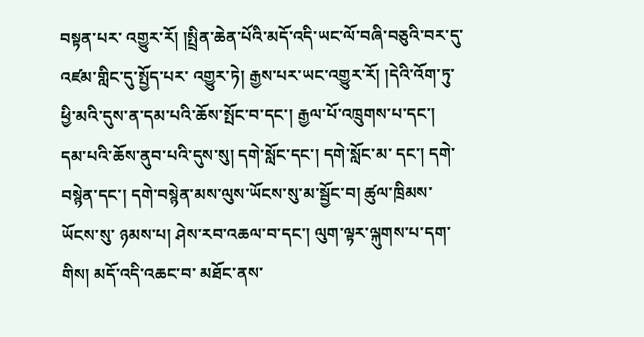བསྟན་པར་ འགྱུར་རོ། །སྤྲིན་ཆེན་པོའི་མདོ་འདི་ཡང་ལོ་བཞི་བཅུའི་བར་དུ་འཛམ་གླིང་དུ་སྤྱོད་པར་ འགྱུར་ཏེ། རྒྱས་པར་ཡང་འགྱུར་རོ། །དེའི་འོག་ཏུ་ཕྱི་མའི་དུས་ན་དམ་པའི་ཆོས་སྤོང་བ་དང་། རྒྱལ་པོ་འཁྲུགས་པ་དང་། དམ་པའི་ཆོས་ནུབ་པའི་དུས་སུ། དགེ་སློང་དང་། དགེ་སློང་མ་ དང་། དགེ་བསྙེན་དང་། དགེ་བསྙེན་མས་ལུས་ཡོངས་སུ་མ་སྦྱོང་བ། ཚུལ་ཁྲིམས་ཡོངས་སུ་ ཉམས་པ། ཤེས་རབ་འཆལ་བ་དང་། ལུག་ལྟར་ལྐུགས་པ་དག་གིས། མདོ་འདི་འཆང་བ་ མཐོང་ནས་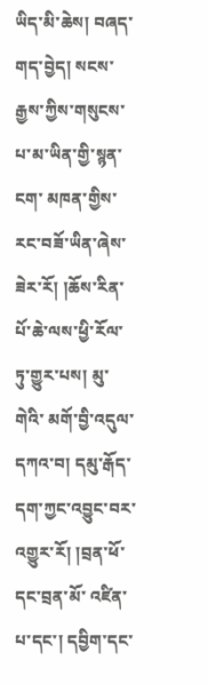ཡིད་མི་ཆེས། བཞད་གད་བྱེད། སངས་རྒྱས་ཀྱིས་གསུངས་པ་མ་ཡིན་གྱི་སྙན་ངག་ མཁན་གྱིས་རང་བཟོ་ཡིན་ཞེས་ཟེར་རོ། །ཆོས་རིན་པོ་ཆེ་ལས་ཕྱི་རོལ་ཏུ་གྱུར་པས། མུ་གེའི་ མགོ་བྱི་འདུལ་དཀའ་བ། དམུ་རྒོད་དག་ཀྱང་འབྱུང་བར་འགྱུར་རོ། །བྲན་ཕོ་དང་བྲན་མོ་ འཛིན་པ་དང་། དབྱིག་དང་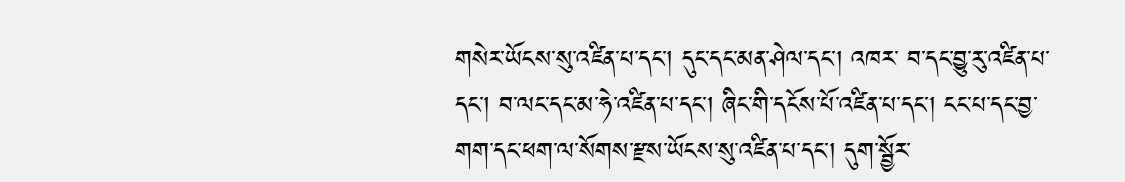གསེར་ཡོངས་སུ་འཛིན་པ་དང་། དུང་དང་མན་ཤེལ་དང་། འཁར་ བ་དང་བྱུ་རུ་འཛིན་པ་དང་། བ་ལང་དང་མ་ཧེ་འཛིན་པ་དང་། ཞིང་གི་དངོས་པོ་འཛིན་པ་དང་། ངང་པ་དང་བྱ་གག་དང་ཕག་ལ་སོགས་རྫས་ཡོངས་སུ་འཛིན་པ་དང་། དུག་སྦྱོར་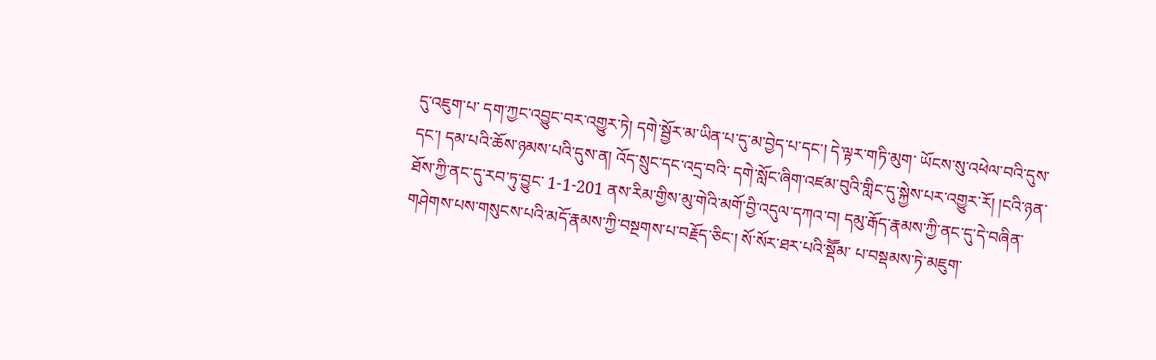དུ་འཇུག་པ་ དག་ཀྱང་འབྱུང་བར་འགྱུར་ཏེ། དགེ་སྦྱོར་མ་ཡིན་པ་དུ་མ་བྱེད་པ་དང་། དེ་ལྟར་གཏི་མུག་ ཡོངས་སུ་འཕེལ་བའི་དུས་དང་། དམ་པའི་ཆོས་ཉམས་པའི་དུས་ན། འོད་སྲུང་དང་འདྲ་བའི་ དགེ་སློང་ཞིག་འཛམ་བུའི་གླིང་དུ་སྐྱེས་པར་འགྱུར་རོ། །ངའི་ཉན་ཐོས་ཀྱི་ནང་དུ་རབ་ཏུ་བྱུང་ 1-1-201 ནས་རིམ་གྱིས་མུ་གེའི་མགོ་བྱི་འདུལ་དཀའ་བ། དམུ་རྒོད་རྣམས་ཀྱི་ནང་དུ་དེ་བཞིན་ གཤེགས་པས་གསུངས་པའི་མདོ་རྣམས་ཀྱི་བསྔགས་པ་བརྗོད་ཅིང་། སོ་སོར་ཐར་པའི་སྡཽམ་ པ་བསྡམས་ཏེ་མཇུག་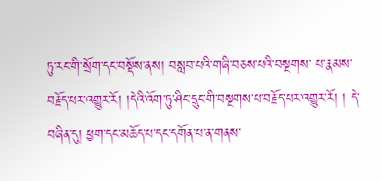ཏུ་རང་གི་སྲོག་དང་བསྡོས་ནས། བསླབ་པའི་གཞི་བཅས་པའི་བསྔགས་ པ་རྣམས་བརྗོད་པར་འགྱུར་རོ། །དེའི་འོག་ཏུ་ཤིང་དྲུང་གི་བསྔགས་པ་བརྗོད་པར་འགྱུར་རོ། ། དེ་བཞིན་དུ། ཕྱག་དང་མཆོད་པ་དང་དགོན་པ་ན་གནས་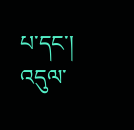པ་དང་། འདུལ་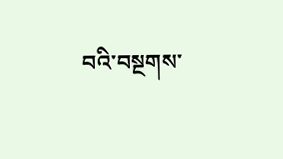བའི་བསྔགས་